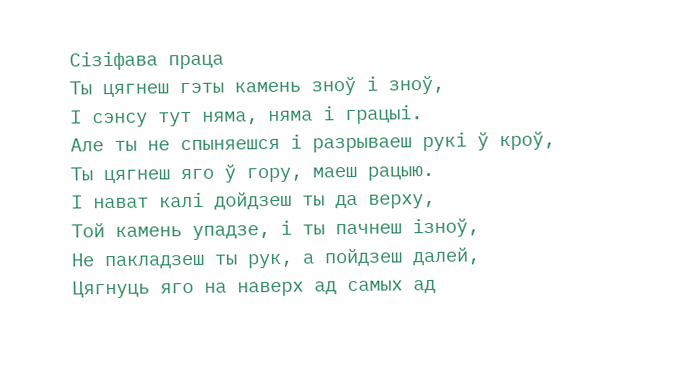Сізіфава праца
Ты цягнеш гэты камень зноў і зноў,
І сэнсу тут няма, няма і грацыі.
Але ты не спыняешся і разрываеш рукі ў кроў,
Ты цягнеш яго ў гору, маеш рацыю.
І нават калі дойдзеш ты да верху,
Той камень упадзе, і ты пачнеш ізноў,
Не пакладзеш ты рук, а пойдзеш далей,
Цягнуць яго на наверх ад самых ад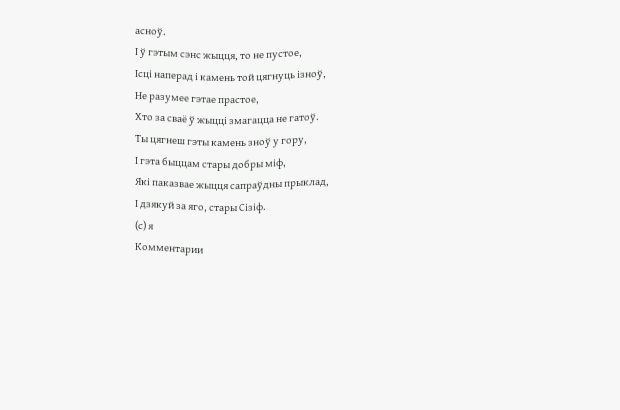асноў.
І ў гэтым сэнс жыцця, то не пустое,
Ісці наперад і камень той цягнуць ізноў,
Не разумее гэтае прастое,
Хто за сваё ў жыцці змагацца не гатоў.
Ты цягнеш гэты камень зноў у гору,
І гэта быццам стары добры міф,
Які паказвае жыцця сапраўдны прыклад,
І дзякуй за яго, стары Сізіф.
(с) я
Комментарии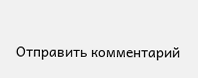Отправить комментарий